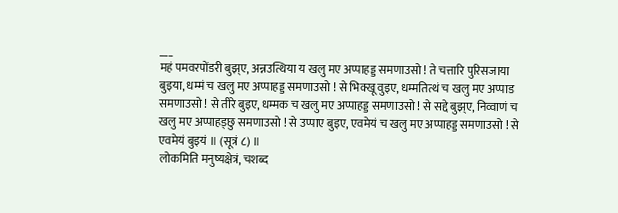___
महं पमवरपोंडरी बुझ्ए, अन्नउत्थिया य खलु मए अप्पाहड्ड समणाउसो ! ते चत्तारि पुरिसजाया बुइया, धम्मं च खलु मए अप्पाहड्ड समणाउसो ! से भिक्खू वुइए, धम्मतित्थं च खलु मए अप्पाड समणाउसो ! से तीरे बुइए, धम्मक च खलु मए अप्पाहड्ड समणाउसो ! से सद्दे बुझ्ए, निव्वाणं च खलु मए अप्पाहड्छु समणाउसो ! से उप्पाए बुइए, एवमेयं च खलु मए अप्पाहड्ड समणाउसो ! से एवमेयं बुइयं ॥ (सूत्रं ८) ॥
लोकमिति मनुष्यक्षेत्रं, चशब्द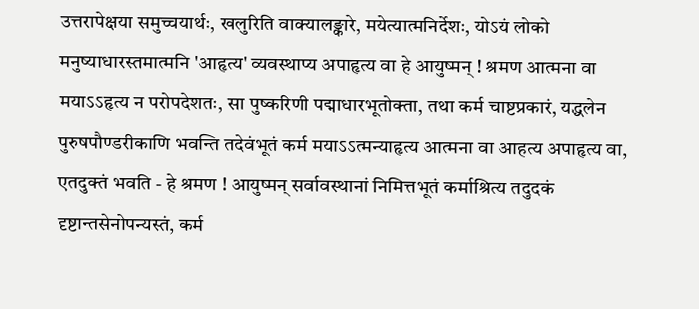उत्तरापेक्षया समुच्चयार्थः, खलुरिति वाक्यालङ्कारे, मयेत्यात्मनिर्देशः, योऽयं लोको मनुष्याधारस्तमात्मनि 'आहृत्य' व्यवस्थाप्य अपाहृत्य वा हे आयुष्मन् ! श्रमण आत्मना वा मयाऽऽहृत्य न परोपदेशतः, सा पुष्करिणी पद्माधारभूतोक्ता, तथा कर्म चाष्टप्रकारं, यद्धलेन पुरुषपौण्डरीकाणि भवन्ति तदेवंभूतं कर्म मयाऽऽत्मन्याहृत्य आत्मना वा आहत्य अपाहृत्य वा, एतदुक्तं भवति - हे श्रमण ! आयुष्मन् सर्वावस्थानां निमित्तभूतं कर्माश्रित्य तदुदकं दृष्टान्तसेनोपन्यस्तं, कर्म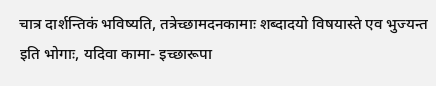चात्र दार्शन्तिकं भविष्यति, तत्रेच्छामदनकामाः शब्दादयो विषयास्ते एव भुज्यन्त इति भोगाः, यदिवा कामा- इच्छारूपा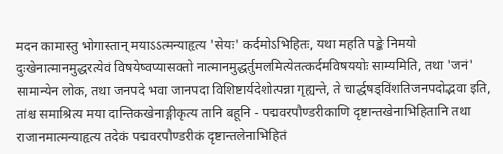मदन कामास्तु भोगास्तान् मयाऽऽत्मन्याहृत्य 'सेयः' कर्दमोऽभिहितः, यथा महति पङ्के निमयो दुःखेनात्मानमुद्धरत्येवं विषयेष्वप्यासक्तो नात्मानमुद्धर्तुमलमित्येतत्कर्दमविषययोः साम्यमिति, तथा 'जनं' सामान्येन लोक, तथा जनपदे भवा जानपदा विशिष्टार्यदेशोत्पन्ना गृह्यन्ते, ते चार्द्धषड्विंशतिजनपदोद्भवा इति, तांश्च समाश्रित्य मया दान्तिकखेनाङ्गीकृत्य तानि बहूनि - पद्मवरपौण्डरीकाणि दृष्टान्तखेनाभिहितानि तथा राजानमात्मन्याहृत्य तदेकं पद्मवरपौण्डरीकं दृष्टान्तलेनाभिहितं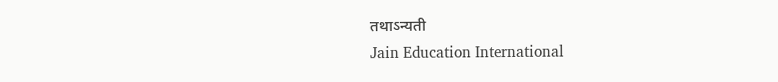तथाऽन्यती
Jain Education International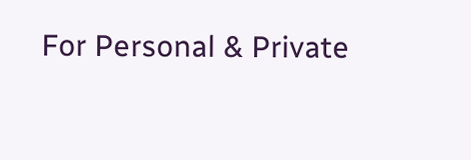For Personal & Private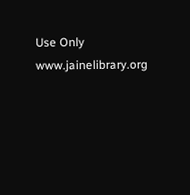Use Only
www.jainelibrary.org